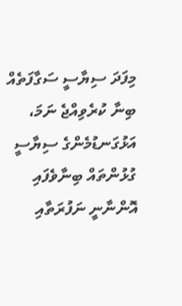މިފަދަ ސިޔާސީ ސަގާފަތެއް ބިނާ ކުރެވިއްޖެ ނަމަ، އަޅުގަނޑުމެންގެ ސިޔާސީ ގުޅުންތައް ބިނާވެފައި އޮންނާނީ ނަފުރަތާއި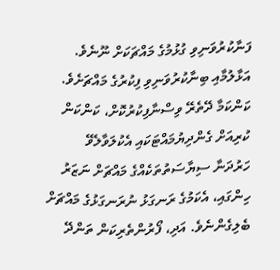ފަނާކުރުވަނިވި ގުޅުމުގެ މައްޗަކަށް ނޫނެވެ. އަޅާލުމާއި ބިނާކުރުވަނިވި ފިކުރުގެ މައްޗަށެވެ. ކަންކަމާ ދޭތެރޭ ވިސްނާފިކުރުކޮށް، ކަންކަން ކުރިއަށް ގެންދިޔުމައްޓަކައި އެކުލަވާލެވޭ ހަރުދަނާ ސިޔާސަތުތަކެއްގެ މައްޗަށް ނަޒަރު ހިންގައި، އެކަމުގެ ރަނގަޅު ނުރަނގަޅުގެ މައްޗަށް ބެލިގެންނެވެ. އަދި، ފޯރުންތެރިކަން ތަންދޭ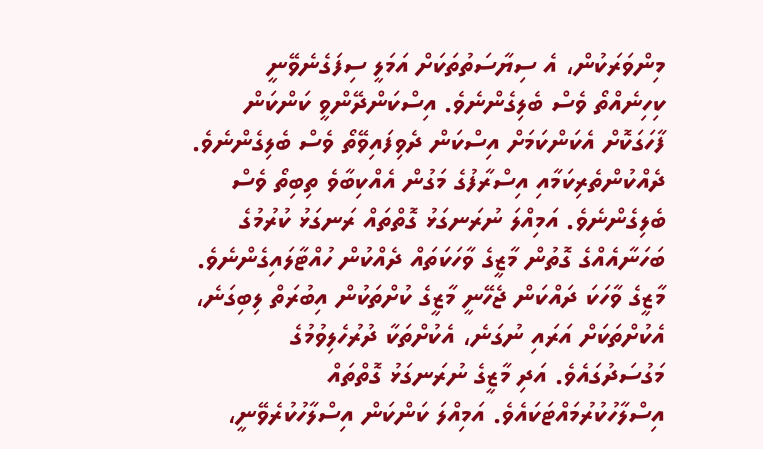މިންވަރަކުން، އެ ސިޔާސަތުތަކަށް އަމަލީ ސިފަގެނެވޭނީ ކިހިނެއްތޯ ވެސް ބެލިގެންނެވެ. އިސްކަންދޭންވީ ކަންކަން ފާހަގަކޮށް އެކަންކަމަށް އިސްކަން ދެވިފައިވޭތޯ ވެސް ބެލިގެންނެވެ. ދެއްކުންތެރިކަމާއި އިސްރާފުގެ މަގުން އެއްކިބާވެ ތިބިތޯ ވެސް ބެލިގެންނެވެ. އަމިއްލަ ނުރަނގަޅު ގޮތްތައް ރަނގަޅު ކުރުމުގެ ބަހަނާއެއްގެ ގޮތުން މާޒީގެ ވާހަކަތައް ދެއްކުން ހުއްޓާލައިގެންނެވެ. މާޒީގެ ވާހަކަ ދައްކަން ޖެހޭނީ މާޒީގެ ކުށްތަކުން އިބުރަތް ލިބިގަނެ، އެކުށްތަކަށް އަރައި ނުގަނެ، އެކުށްތަކާ ދުރުހެލިވުމުގެ މަގުސަދުގައެވެ. އަދި މާޒީގެ ނުރަނގަޅު ގޮތްތައް އިސްލާހުކުރުމައްޓަކައެވެ. އަމިއްލަ ކަންކަން އިސްލާހުކުރެވޭނީ،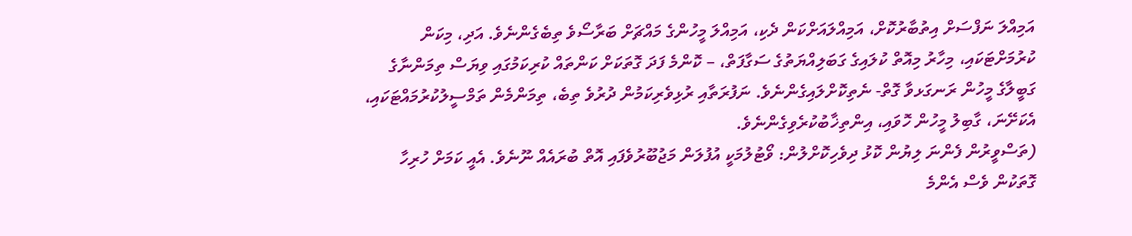އަމިއްލަ ނަފްސަށް އިތުބާރުކޮށް، އަމިއްލައަށްކަން ދެކި، އަމިއްލަ މީހުންގެ މައްޗަށް ބަރާސޯވެ ތިބެގެންނެވެ. އަދި، މިކަން ކުރުމަށްޓަކައި، މިހާރު މިއޮތް ކުލައިގެ ގަބަލިއްޔަތުގެ ސަގާފަތް، – ކޮންމެ ފަދަ ގޮތަކަށް ކަންތައް ކުރިކަމުގައި ވިޔަސް ތިމަންނާގެ ގަބީލާގެ މީހުން ރަނގަޅވާ ގޮތް- ނެތިކޮށްލައިގެންނެވެ. ނަފުރަތާއި ރުޅިވެރިކަމުން ދުރުވެ ތިބެ، ތިމަންމެން ތަމްސީލުކުރުމައްޓަކައި، އެކަށޭނަ، ގާބިލު މީހުން ހޮވައި، އިންތިޚާބުކުރެވިގެންނެވެ.
(ތަސްވީރުން ފެންނަ ލިޔުން ކޮޅު ދިވެހިކޮށްލުން: ވޯޓުލުމަކީ އުފުލަން މަޖުބޫރުވެފައި އޮތް ބުރައެއް ނޫނެވެ. އެއީ ކަމަށް ހުރިހާ ގޮތަކުން ވެސް އެންމެ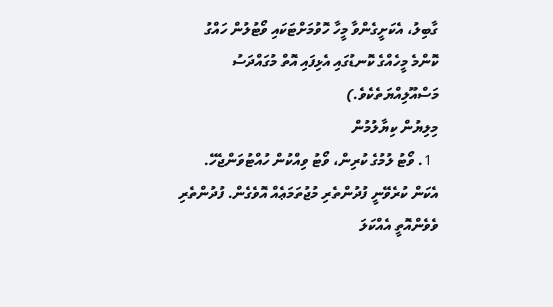ގާބިލު، އެކަށީގެންވާ މީހާ ހޮވުމަށްޓަކައި ވޯޓުލުން ހައްގު ކޮންމެ މީހެއްގެ ކޮނޑުގައި އެޅިފައި އޮތް މުގައްދަސު މަސްއޫލިއްޔަތެކެވެ.)
މިލިޔުން ކިޔާލުމުން
  1. ވޯޓު ލުމުގެ ކުރިން، ވޯޓު ވިއްކުން ހުއްޓުވަންޖެހޭ. އެކަން ކުރެވޭނީ ފުދުންތެރި މުޖުތަމަޢެއް އޮވެގެން. ފުދުންތެރި ވެވެންއޮތީ އެއްކަލަ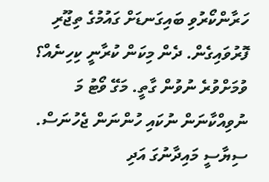ހަރާންކޯރުވި ބައިގަނޑަށް ގައުމުގެ ތިޖޫރި ފޮރުވައިގެން. ދެން މިކަން ކުރާނީ ކިހިނެއް؟ ވުމަށްވުރެ ނުވުން ގާތީ. މަގޭ ވޯޓު މަ ނުވިއްކާނަން ނުކައި ހުންނަން ޖެހުނަސް. ސިޔާސީ މައިދާނުގަ އަދި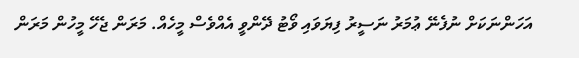އަހަންނަކަށް ނުފެނޭ ޢުމަރު ނަސީރު ފިޔަވައި ވޯޓު ދޭންވީ އެއްވެސް މީހެއް. މަރަން ޖެހޭ މީހުން މަރަން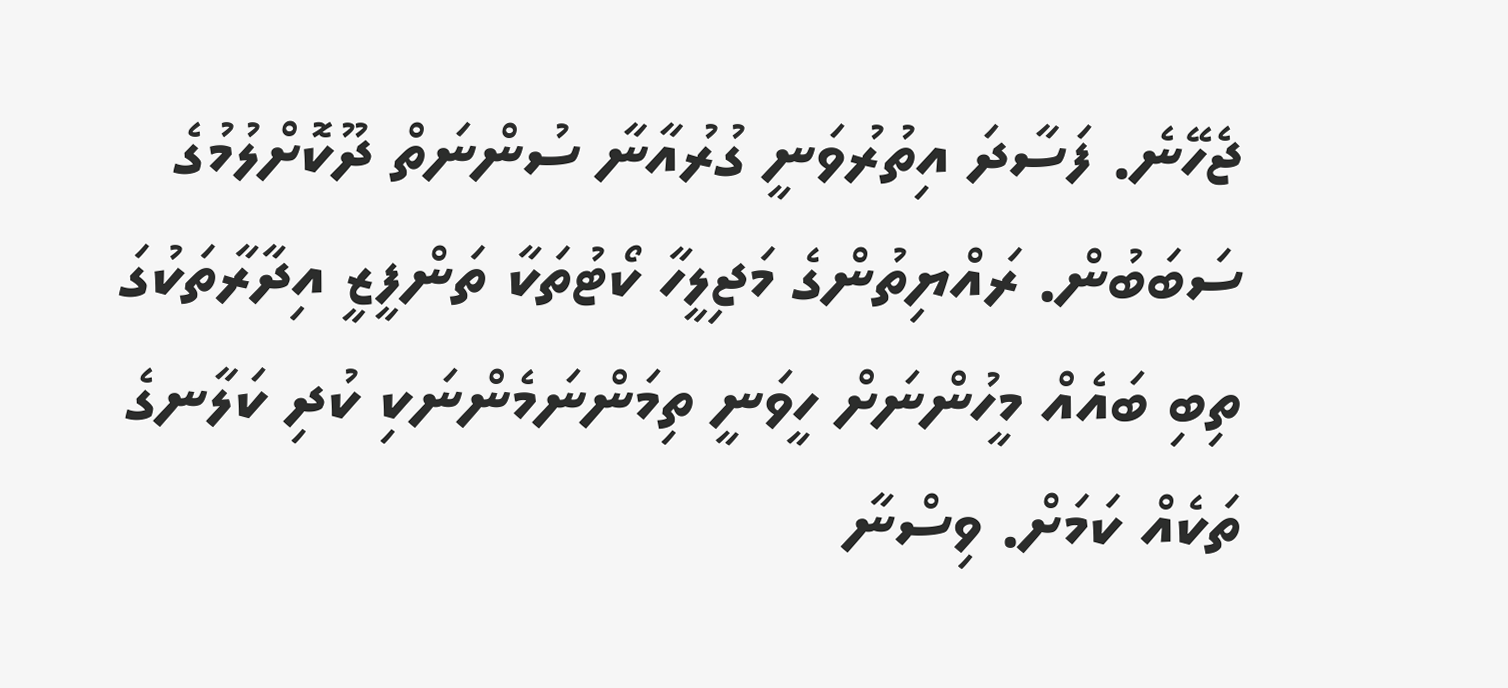ޖެހޭނެ. ފަސާދަ އިތުރުވަނީ ގުރުއާނާ ސުންނަތް ދޫކޮށްލުމުގެ ސަބަބުން. ރައްޔިތުންގެ މަޖިލީހާ ކޯޓުތަކާ ތަންފީޒީ އިދާރާތަކުގަ ތިބި ބައެއް މީހުންނަށް ހީވަނީ ތިމަންނަމެންނަކި ކުދި ކަލާނގެ ތަކެއް ކަމަށް. ވިސްނާ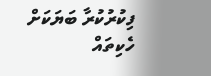ފިކުރުކުރާ ބަޔަކަށް ހެކިތައް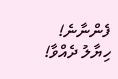ފެންނާނެ!
ހިޔާލު ދެއްވާ!